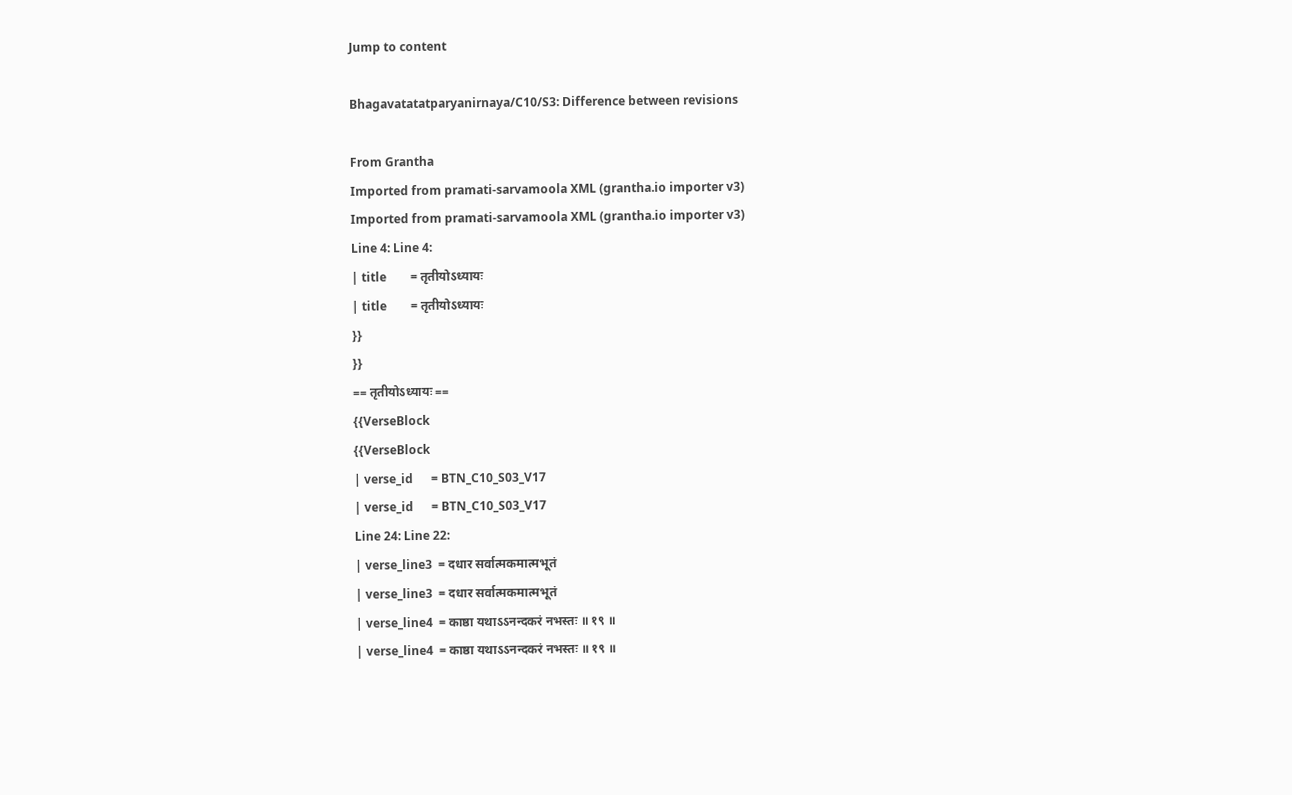Jump to content

Bhagavatatatparyanirnaya/C10/S3: Difference between revisions

From Grantha
Imported from pramati-sarvamoola XML (grantha.io importer v3)
Imported from pramati-sarvamoola XML (grantha.io importer v3)
Line 4: Line 4:
| title        = तृतीयोऽध्यायः
| title        = तृतीयोऽध्यायः
}}
}}
== तृतीयोऽध्यायः ==
{{VerseBlock
{{VerseBlock
| verse_id      = BTN_C10_S03_V17
| verse_id      = BTN_C10_S03_V17
Line 24: Line 22:
| verse_line3  = दधार सर्वात्मकमात्मभूतं
| verse_line3  = दधार सर्वात्मकमात्मभूतं
| verse_line4  = काष्ठा यथाऽऽनन्दकरं नभस्तः ॥ १९ ॥
| verse_line4  = काष्ठा यथाऽऽनन्दकरं नभस्तः ॥ १९ ॥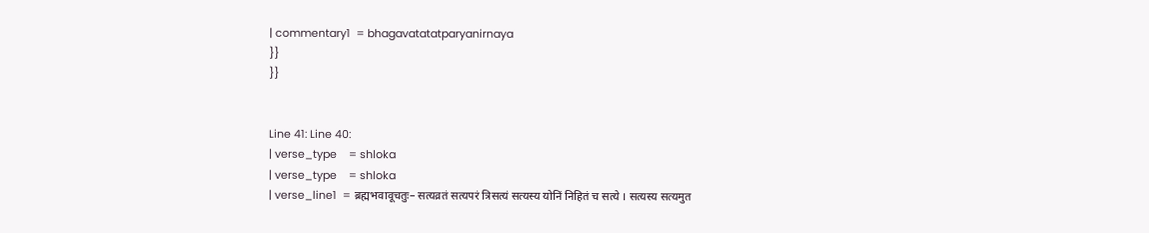| commentary1  = bhagavatatatparyanirnaya
}}
}}


Line 41: Line 40:
| verse_type    = shloka
| verse_type    = shloka
| verse_line1  = ब्रह्मभवावूचतुः– सत्यव्रतं सत्यपरं त्रिसत्यं सत्यस्य योनिं निहितं च सत्ये । सत्यस्य सत्यमुत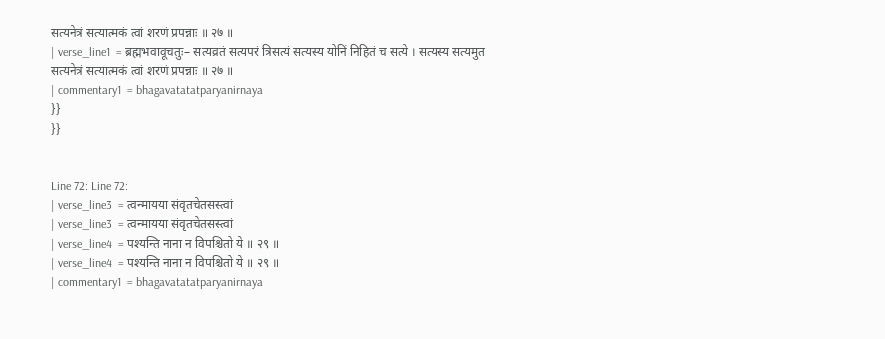सत्यनेत्रं सत्यात्मकं त्वां शरणं प्रपन्नाः ॥ २७ ॥
| verse_line1  = ब्रह्मभवावूचतुः– सत्यव्रतं सत्यपरं त्रिसत्यं सत्यस्य योनिं निहितं च सत्ये । सत्यस्य सत्यमुत सत्यनेत्रं सत्यात्मकं त्वां शरणं प्रपन्नाः ॥ २७ ॥
| commentary1  = bhagavatatatparyanirnaya
}}
}}


Line 72: Line 72:
| verse_line3  = त्वन्मायया संवृतचेतसस्त्वां
| verse_line3  = त्वन्मायया संवृतचेतसस्त्वां
| verse_line4  = पश्यन्ति नाना न विपश्चितो ये ॥ २९ ॥
| verse_line4  = पश्यन्ति नाना न विपश्चितो ये ॥ २९ ॥
| commentary1  = bhagavatatatparyanirnaya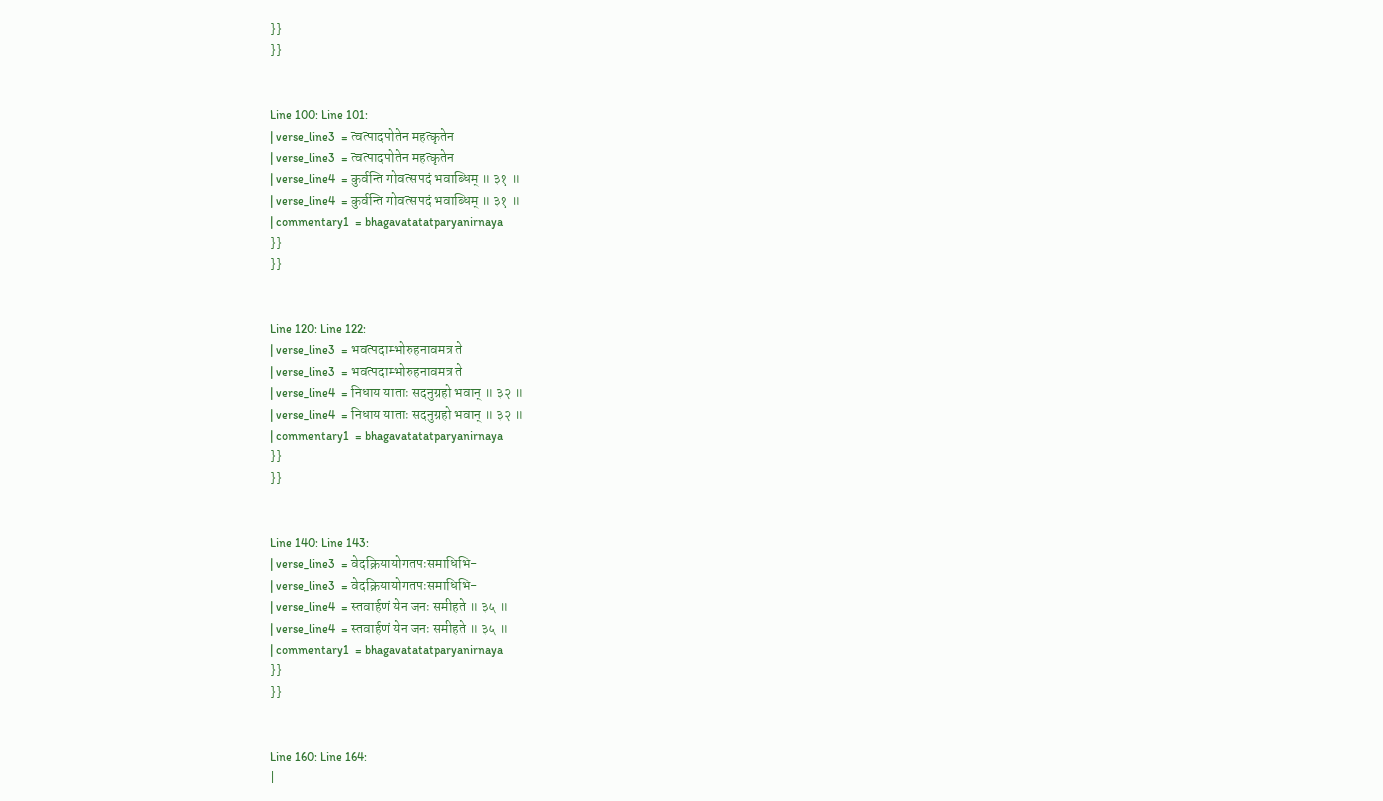}}
}}


Line 100: Line 101:
| verse_line3  = त्वत्पादपोतेन महत्कृतेन
| verse_line3  = त्वत्पादपोतेन महत्कृतेन
| verse_line4  = कुर्वन्ति गोवत्सपदं भवाब्धिम् ॥ ३१ ॥
| verse_line4  = कुर्वन्ति गोवत्सपदं भवाब्धिम् ॥ ३१ ॥
| commentary1  = bhagavatatatparyanirnaya
}}
}}


Line 120: Line 122:
| verse_line3  = भवत्पदाम्भोरुहनावमत्र ते
| verse_line3  = भवत्पदाम्भोरुहनावमत्र ते
| verse_line4  = निधाय याताः सदनुग्रहो भवान् ॥ ३२ ॥
| verse_line4  = निधाय याताः सदनुग्रहो भवान् ॥ ३२ ॥
| commentary1  = bhagavatatatparyanirnaya
}}
}}


Line 140: Line 143:
| verse_line3  = वेदक्रियायोगतपःसमाधिभि-
| verse_line3  = वेदक्रियायोगतपःसमाधिभि-
| verse_line4  = स्तवार्हणं येन जनः समीहते ॥ ३५ ॥
| verse_line4  = स्तवार्हणं येन जनः समीहते ॥ ३५ ॥
| commentary1  = bhagavatatatparyanirnaya
}}
}}


Line 160: Line 164:
|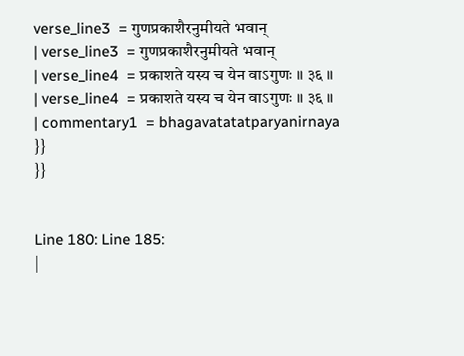verse_line3  = गुणप्रकाशैरनुमीयते भवान्
| verse_line3  = गुणप्रकाशैरनुमीयते भवान्
| verse_line4  = प्रकाशते यस्य च येन वाऽगुणः ॥ ३६ ॥
| verse_line4  = प्रकाशते यस्य च येन वाऽगुणः ॥ ३६ ॥
| commentary1  = bhagavatatatparyanirnaya
}}
}}


Line 180: Line 185:
|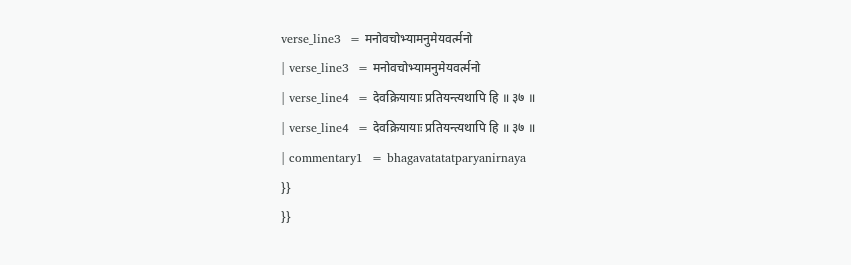verse_line3  = मनोवचोभ्यामनुमेयवर्त्मनो
| verse_line3  = मनोवचोभ्यामनुमेयवर्त्मनो
| verse_line4  = देवक्रियायाः प्रतियन्त्यथापि हि ॥ ३७ ॥
| verse_line4  = देवक्रियायाः प्रतियन्त्यथापि हि ॥ ३७ ॥
| commentary1  = bhagavatatatparyanirnaya
}}
}}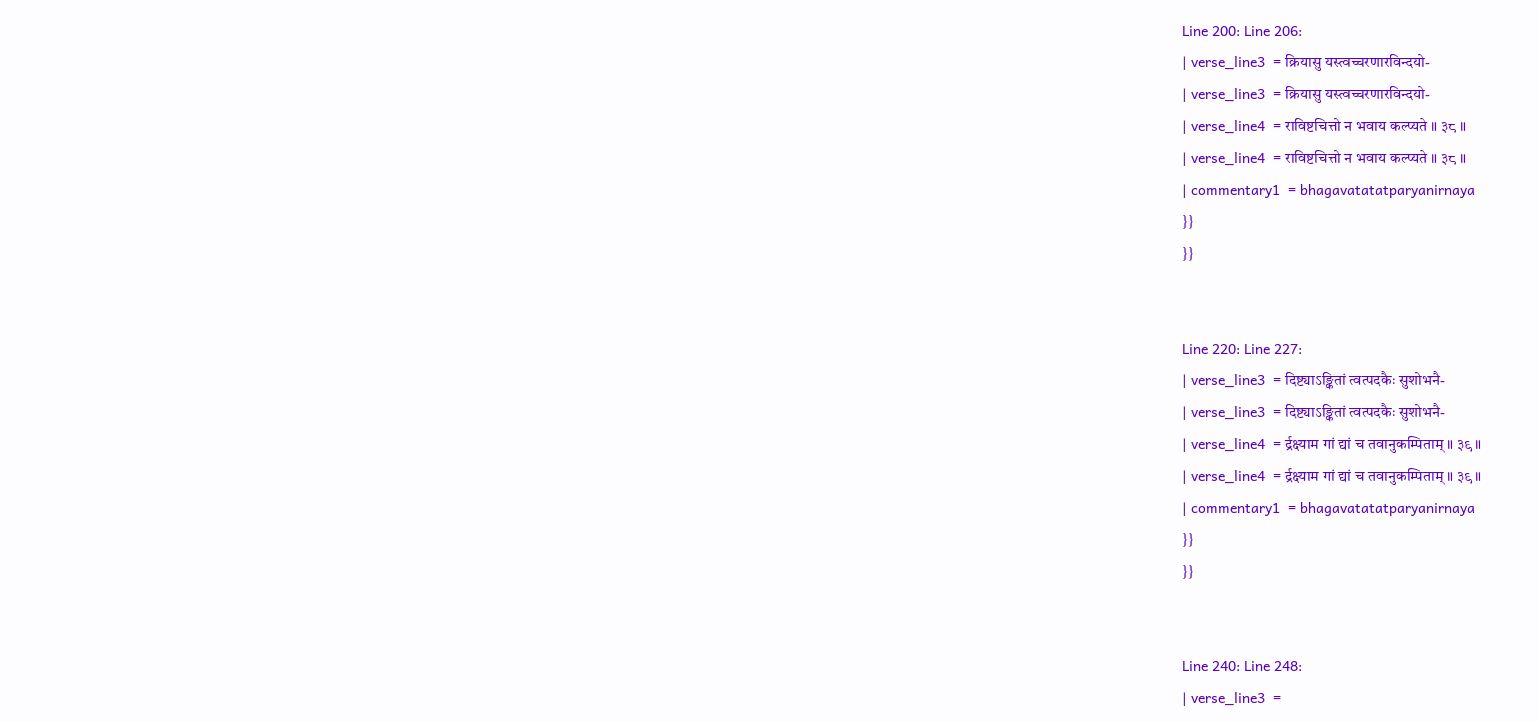Line 200: Line 206:
| verse_line3  = क्रियासु यस्त्वच्चरणारविन्दयो-
| verse_line3  = क्रियासु यस्त्वच्चरणारविन्दयो-
| verse_line4  = राविष्टचित्तो न भवाय कल्प्यते ॥ ३८ ॥
| verse_line4  = राविष्टचित्तो न भवाय कल्प्यते ॥ ३८ ॥
| commentary1  = bhagavatatatparyanirnaya
}}
}}


Line 220: Line 227:
| verse_line3  = दिष्ट्याऽङ्कितां त्वत्पदकैः सुशोभनै-
| verse_line3  = दिष्ट्याऽङ्कितां त्वत्पदकैः सुशोभनै-
| verse_line4  = र्द्रक्ष्याम गां द्यां च तवानुकम्पिताम् ॥ ३९ ॥
| verse_line4  = र्द्रक्ष्याम गां द्यां च तवानुकम्पिताम् ॥ ३९ ॥
| commentary1  = bhagavatatatparyanirnaya
}}
}}


Line 240: Line 248:
| verse_line3  =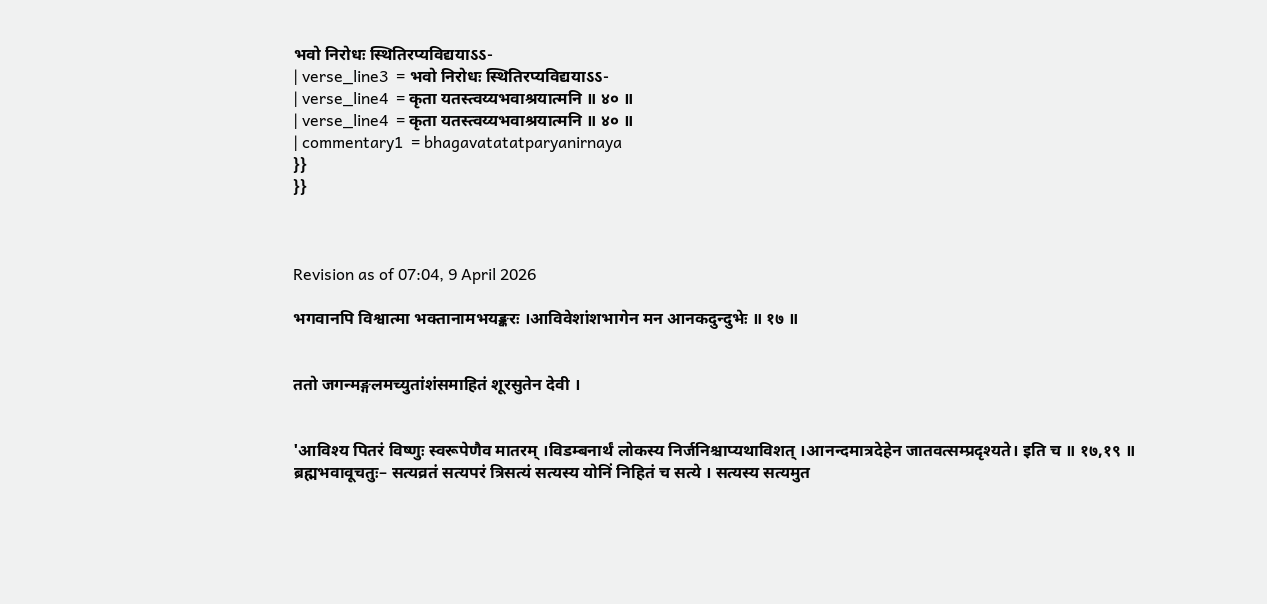भवो निरोधः स्थितिरप्यविद्ययाऽऽ-
| verse_line3  = भवो निरोधः स्थितिरप्यविद्ययाऽऽ-
| verse_line4  = कृता यतस्त्वय्यभवाश्रयात्मनि ॥ ४० ॥
| verse_line4  = कृता यतस्त्वय्यभवाश्रयात्मनि ॥ ४० ॥
| commentary1  = bhagavatatatparyanirnaya
}}
}}



Revision as of 07:04, 9 April 2026

भगवानपि विश्वात्मा भक्तानामभयङ्करः ।आविवेशांशभागेन मन आनकदुन्दुभेः ॥ १७ ॥


ततो जगन्मङ्गलमच्युतांशंसमाहितं शूरसुतेन देवी ।


'आविश्य पितरं विष्णुः स्वरूपेणैव मातरम् ।विडम्बनार्थं लोकस्य निर्जनिश्चाप्यथाविशत् ।आनन्दमात्रदेहेन जातवत्सम्प्रदृश्यते। इति च ॥ १७,१९ ॥
ब्रह्मभवावूचतुः– सत्यव्रतं सत्यपरं त्रिसत्यं सत्यस्य योनिं निहितं च सत्ये । सत्यस्य सत्यमुत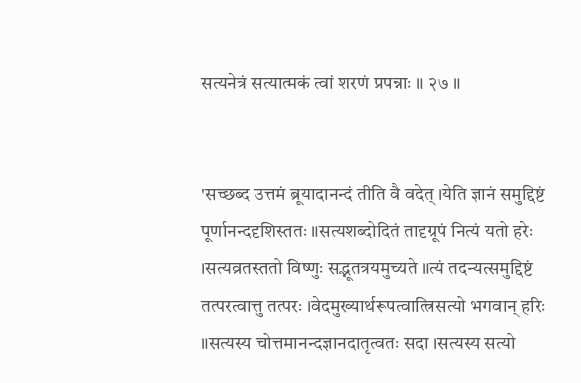सत्यनेत्रं सत्यात्मकं त्वां शरणं प्रपन्नाः ॥ २७ ॥


'सच्छब्द उत्तमं ब्रूयादानन्दं तीति वै वदेत् ।येति ज्ञानं समुद्दिष्टं पूर्णानन्ददृशिस्ततः ॥सत्यशब्दोदितं तादृग्रूपं नित्यं यतो हरेः ।सत्यव्रतस्ततो विष्णुः सद्भूतत्रयमुच्यते ॥त्यं तदन्यत्समुद्दिष्टं तत्परत्वात्तु तत्परः ।वेदमुख्यार्थरूपत्वात्त्रिसत्यो भगवान् हरिः ॥सत्यस्य चोत्तमानन्दज्ञानदातृत्वतः सदा ।सत्यस्य सत्यो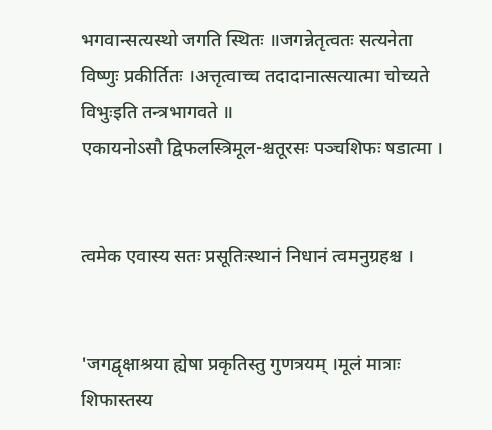भगवान्सत्यस्थो जगति स्थितः ॥जगन्नेतृत्वतः सत्यनेता विष्णुः प्रकीर्तितः ।अत्तृत्वाच्च तदादानात्सत्यात्मा चोच्यते विभुःइति तन्त्रभागवते ॥
एकायनोऽसौ द्विफलस्त्रिमूल-श्चतूरसः पञ्चशिफः षडात्मा ।


त्वमेक एवास्य सतः प्रसूतिःस्थानं निधानं त्वमनुग्रहश्च ।


'जगद्वृक्षाश्रया ह्येषा प्रकृतिस्तु गुणत्रयम् ।मूलं मात्राः शिफास्तस्य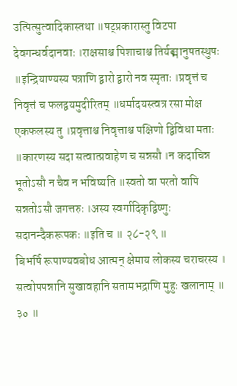उत्पित्सुत्वादिकास्तथा ॥षट्प्रकारास्तु विटपा देवगन्धर्वदानवाः ।राक्षसाश्च पिशाचाश्च तिर्यङ्मानुषतस्थुषः ॥इन्द्रियाण्यस्य पत्राणि द्वारो द्वारो नव स्मृताः ।प्रवृत्तं च निवृत्तं च फलद्वयमुदीरितम् ॥धर्मादयस्त्वत्र रसा मोक्ष एकफलस्य तु ।प्रवृत्ताश्च निवृत्ताश्च पक्षिणो द्विविधा मताः ॥कारणस्य सदा सत्वात्प्रवाहेण च सन्नसौ ।न कदाचिन्न भूतोऽसौ न चैव न भविष्यति ॥स्वतो वा परतो वापि सन्नतोऽसौ जगत्तरुः ।अस्य स्वर्गादिकृद्विष्णुः सदानन्दैकरूपकः ॥इति च ॥ २८-२९ ॥
बिभर्षि रूपाण्यवबोध आत्मन् क्षेमाय लोकस्य चराचरस्य । सत्वोपपन्नानि सुखावहानि सतामभद्राणि मुहुः खलानाम् ॥ ३० ॥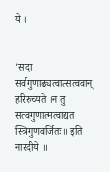ये ।


'सदा सर्वगुणाढ्यत्वात्सत्ववान् हरिरुच्यते ।न तु सत्वगुणात्मत्वाद्यत स्त्रिगुणवर्जितः॥ इति नारदीये ॥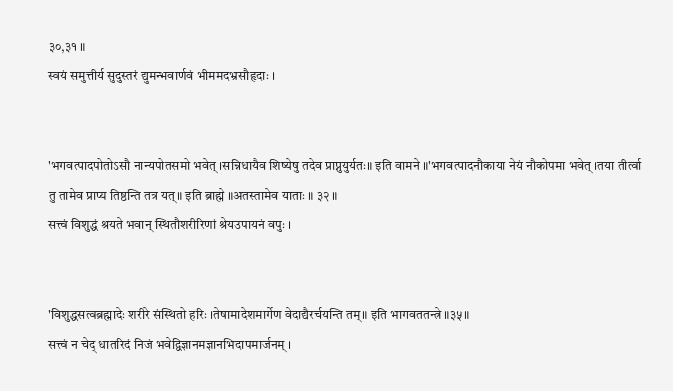३०,३१ ॥
स्वयं समुत्तीर्य सुदुस्तरं द्युमन्भवार्णवं भीममदभ्रसौहृदाः ।


'भगवत्पादपोतोऽसौ नान्यपोतसमो भवेत् ।सन्निधायैव शिष्येषु तदेव प्राप्नुयुर्यतः॥ इति वामने ॥'भगवत्पादनौकाया नेयं नौकोपमा भवेत् ।तया तीर्त्वा तु तामेव प्राप्य तिष्ठन्ति तत्र यत्॥ इति ब्राह्मे ॥अतस्तामेव याताः ॥ ३२ ॥
सत्त्वं विशुद्धं श्रयते भवान् स्थितौशरीरिणां श्रेयउपायनं वपुः ।


'विशुद्धसत्वब्रह्मादेः शरीरे संस्थितो हरिः ।तेषामादेशमार्गेण वेदाद्यैरर्चयन्ति तम्॥ इति भागवततन्त्रे ॥३५॥
सत्त्वं न चेद् धातरिदं निजं भवेद्विज्ञानमज्ञानभिदापमार्जनम् ।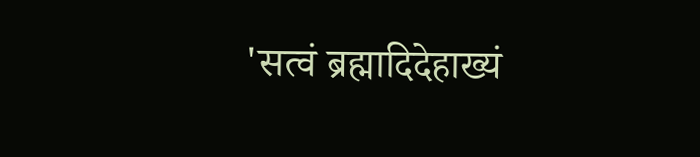'सत्वं ब्रह्मादिदेहाख्यं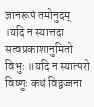ज्ञानरूपं तमोनुदम् ।यदि न स्यात्तदा सत्वप्रकाशानुमितो विभुः ॥यदि न स्यात्परो विष्णुः कथं विद्वज्जना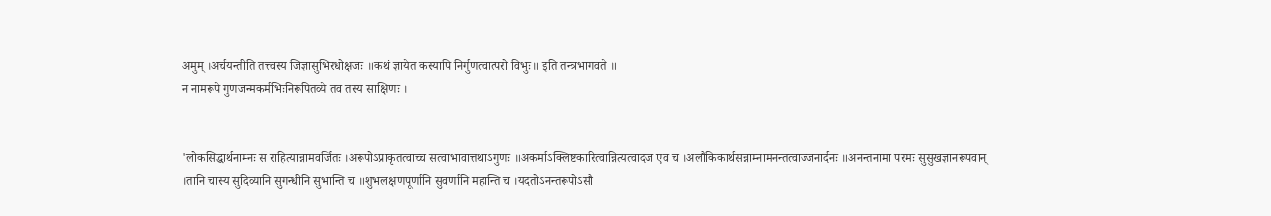अमुम् ।अर्चयन्तीति तत्त्वस्य जिज्ञासुभिरधोक्षजः ॥कथं ज्ञायेत कस्यापि निर्गुणत्वात्परो विभुः॥ इति तन्त्रभागवते ॥
न नामरूपे गुणजन्मकर्मभिःनिरूपितव्ये तव तस्य साक्षिणः ।


'लोकसिद्धार्थनाम्नः स राहित्यान्नामवर्जितः ।अरूपोऽप्राकृतत्वाच्च सत्वाभावात्तथाऽगुणः ॥अकर्माऽक्लिष्टकारित्वान्नित्यत्वादज एव च ।अलौकिकार्थसन्नाम्नामनन्तत्वाज्जनार्दनः ॥अनन्तनामा परमः सुसुखज्ञानरूपवान् ।तानि चास्य सुदिव्यानि सुगन्धीनि सुभान्ति च ॥शुभलक्षणपूर्णानि सुवर्णानि महान्ति च ।यदतोऽनन्तरूपोऽसौ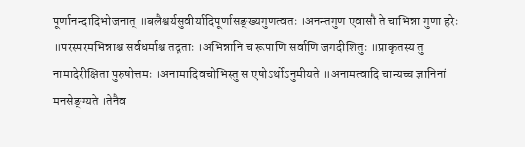पूर्णानन्दादिभोजनात् ॥बलैश्वर्यसुवीर्यादिपूर्णासङ्ख्यगुणत्वतः ।अनन्तगुण एवासौ ते चाभिन्ना गुणा हरेः ॥परस्परमभिन्नाश्च सर्वधर्माश्च तद्गताः ।अभिन्नानि च रूपाणि सर्वाणि जगदीशितुः ॥प्राकृतस्य तु नामादेरीक्षिता पुरुषोत्तमः ।अनामादिवचोभिस्तु स एषोऽर्थोऽनुमीयते ॥अनामत्वादि चान्यच्च ज्ञानिनां मनसेङ्ग्यते ।तेनैव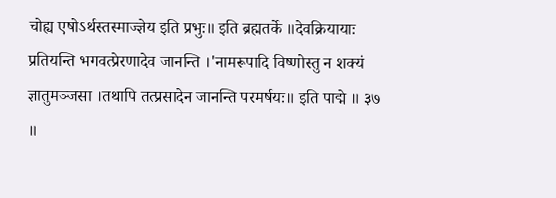चोह्य एषोऽर्थस्तस्माज्ज्ञेय इति प्रभुः॥ इति ब्रह्मतर्के ॥देवक्रियायाः प्रतियन्ति भगवत्प्रेरणादेव जानन्ति ।'नामरूपादि विष्णोस्तु न शक्यं ज्ञातुमञ्जसा ।तथापि तत्प्रसादेन जानन्ति परमर्षयः॥ इति पाद्मे ॥ ३७ ॥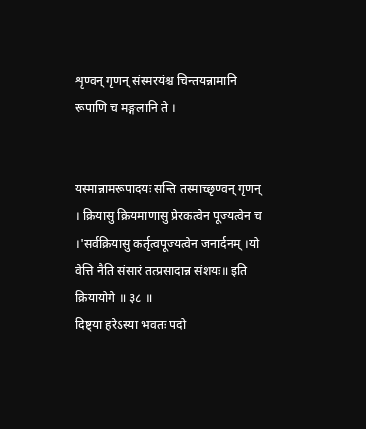शृण्वन् गृणन् संस्मरयंश्च चिन्तयन्नामानि रूपाणि च मङ्गलानि ते ।


यस्मान्नामरूपादयः सन्ति तस्माच्छृण्वन् गृणन् । क्रियासु क्रियमाणासु प्रेरकत्वेन पूज्यत्वेन च ।'सर्वक्रियासु कर्तृत्वपूज्यत्वेन जनार्दनम् ।यो वेत्ति नैति संसारं तत्प्रसादान्न संशयः॥ इति क्रियायोगे ॥ ३८ ॥
दिष्ट्या हरेऽस्या भवतः पदो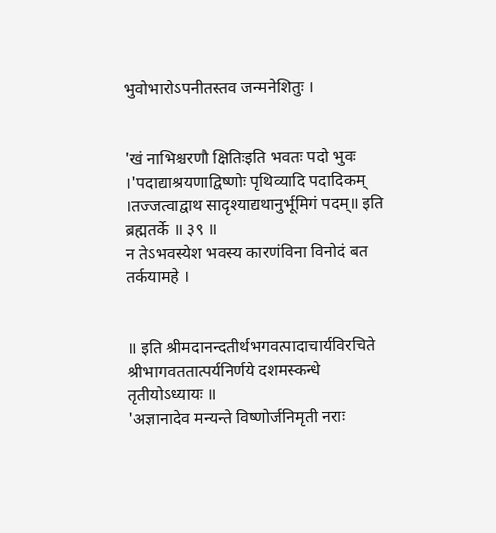भुवोभारोऽपनीतस्तव जन्मनेशितुः ।


'खं नाभिश्चरणौ क्षितिःइति भवतः पदो भुवः ।'पदाद्याश्रयणाद्विष्णोः पृथिव्यादि पदादिकम् ।तज्जत्वाद्वाथ सादृश्याद्यथानुर्भूमिगं पदम्॥ इति ब्रह्मतर्के ॥ ३९ ॥
न तेऽभवस्येश भवस्य कारणंविना विनोदं बत तर्कयामहे ।


॥ इति श्रीमदानन्दतीर्थभगवत्पादाचार्यविरचिते श्रीभागवततात्पर्यनिर्णये दशमस्कन्धे तृतीयोऽध्यायः ॥
'अज्ञानादेव मन्यन्ते विष्णोर्जनिमृती नराः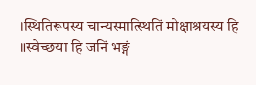।स्थितिरूपस्य चान्यस्मात्स्थितिं मोक्षाश्रयस्य हि ॥स्वेच्छया हि जनिं भङ्गं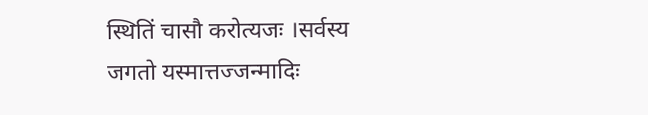स्थितिं चासौ करोत्यजः ।सर्वस्य जगतो यस्मात्तज्जन्मादिः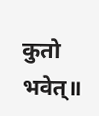कुतो भवेत्॥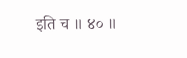इति च ॥ ४० ॥